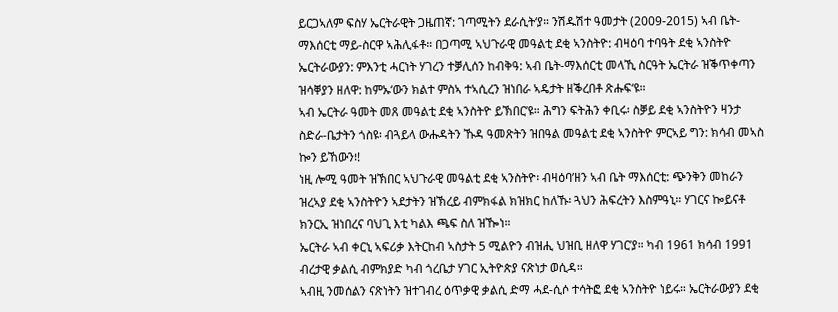ይርጋኣለም ፍስሃ ኤርትራዊት ጋዜጠኛ: ገጣሚትን ደራሲት‘ያ። ንሽዱሽተ ዓመታት (2009-2015) ኣብ ቤት-ማእሰርቲ ማይ-ስርዋ ኣሕሊፋቶ። በጋጣሚ ኣህጉራዊ መዓልቲ ደቂ ኣንስትዮ: ብዛዕባ ተባዓት ደቂ ኣንስትዮ ኤርትራውያን: ምእንቲ ሓርነት ሃገረን ተቓሊሰን ከብቅዓ: ኣብ ቤት-ማእሰርቲ መላኺ ስርዓት ኤርትራ ዝቕጥቀጣን ዝሳቐያን ዘለዋ: ከምኡ‘ውን ክልተ ምስኣ ተኣሲረን ዝነበራ ኣዴታት ዘቕረበቶ ጽሑፍ‘ዩ።
ኣብ ኤርትራ ዓመት መጸ መዓልቲ ደቂ ኣንስትዮ ይኽበር’ዩ። ሕግን ፍትሕን ቀቢሩ፡ ስቓይ ደቂ ኣንስትዮን ዛንታ ስድራ-ቤታትን ጎስዩ፡ ብጓይላ ውሑዳትን ኹዳ ዓመጽትን ዝበዓል መዓልቲ ደቂ ኣንስትዮ ምርኣይ ግን: ክሳብ መኣስ ኰን ይኸውን፧!
ነዚ ሎሚ ዓመት ዝኽበር ኣህጉራዊ መዓልቲ ደቂ ኣንስትዮ፡ ብዛዕባ’ዘን ኣብ ቤት ማእሰርቲ: ጭንቅን መከራን ዝረኣያ ደቂ ኣንስትዮን ኣደታትን ዝኽረይ ብምክፋል ክዝክር ከለኹ፡ ጓህን ሕፍረትን እስምዓኒ። ሃገርና ኰይናቶ ክንርኢ ዝነበረና ባህጊ እቲ ካልእ ጫፍ ስለ ዝዀነ።
ኤርትራ ኣብ ቀርኒ ኣፍሪቃ እትርከብ ኣስታት 5 ሚልዮን ብዝሒ ህዝቢ ዘለዋ ሃገር’ያ። ካብ 1961 ክሳብ 1991 ብረታዊ ቃልሲ ብምክያድ ካብ ጎረቤታ ሃገር ኢትዮጵያ ናጽነታ ወሲዳ።
ኣብዚ ንመሰልን ናጽነትን ዝተገብረ ዕጥቃዊ ቃልሲ ድማ ሓደ-ሲሶ ተሳትፎ ደቂ ኣንስትዮ ነይሩ። ኤርትራውያን ደቂ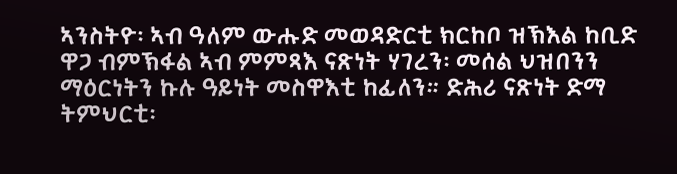ኣንስትዮ፡ ኣብ ዓለም ውሑድ መወዳድርቲ ክርከቦ ዝኽእል ከቢድ ዋጋ ብምኽፋል ኣብ ምምጻእ ናጽነት ሃገረን፡ መሰል ህዝበንን ማዕርነትን ኩሉ ዓይነት መስዋእቲ ከፊለን። ድሕሪ ናጽነት ድማ ትምህርቲ፡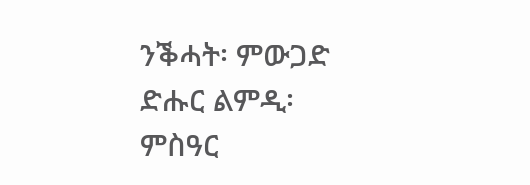ንቕሓት፡ ምውጋድ ድሑር ልምዲ፡ ምስዓር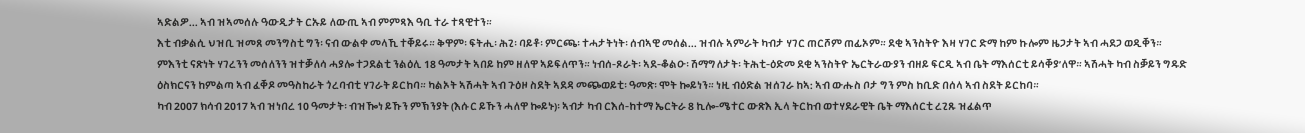ኣድልዎ... ኣብ ዝኣመሰሉ ዓውዲታት ርኡይ ለውጢ ኣብ ምምጻእ ዓቢ ተራ ተጻዊተን።
እቲ ብቃልሲ ህዝቢ ዝመጸ መንግስቲ ግን፡ ናብ ውልቀ መላኺ ተቐይሩ። ቅዋም፡ ፍትሒ፡ ሕጊ፡ ባይቶ፡ ምርጫ፡ ተሓታትነት፡ ሰብኣዊ መሰል... ዝብሉ ኣምራት ካብታ ሃገር ጠርሾም ጠፊኦም። ደቂ ኣንስትዮ እዛ ሃገር ድማ ከም ኩሎም ዜጋታት ኣብ ሓደጋ ወዲቐን።
ምእንቲ ናጽነት ሃገረንን መሰለንን ዝተቓለሳ ሓያሎ ተጋደልቲ ንልዕሊ 18 ዓመታት ኣበይ ከም ዘለዋ ኣይፍለጥን። ነብሰ-ጾራት፡ ኣደ-ቆልዑ፡ ሽማግለታት፡ ትሕቲ-ዕድመ ደቂ ኣንስትዮ ኤርትራውያን ብዘይ ፍርዲ ኣብ ቤት ማእሰርቲ ይሳቐያ’ለዋ። ኣሽሓት ካብ ስቓይን ግዱድ ዕስክርናን ከምልጣ ኣብ ፈቐዶ መዓስከራት ጎረባብቲ ሃገራት ይርከባ። ካልኦት ኣሽሓት ኣብ ጉዕዞ ስደት ኣደዳ መጭወይቲ፡ ዓመጽ፡ ሞት ኰይነን። ነዚ ብዕድል ዝሰገራ ከኣ: ኣብ ውሑስ ቦታ ግን ምስ ከቢድ በሰላ ኣብ ስደት ይርከባ።
ካብ 2007 ክሳብ 2017 ኣብ ዝነበረ 10 ዓመታት፡ ብዝዀነ ይኹን ምኽንያት (እሱር ይኹን ሓለዋ ኰይኑ)፡ ኣብታ ካብ ርእሰ-ከተማ ኤርትራ 8 ኪሎ-ሜተር ውጽእ ኢላ ትርከብ ወተሃደራዊት ቤት ማእሰርቲ ረጊጹ ዝፈልጥ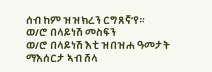ሰብ ከም ዝዝክረን ርግጸኛ’የ።
ወ/ሮ በላይነሽ መስፍን
ወ/ሮ በላይነሽ እቲ ዝበዝሐ ዓመታት ማእሰርታ ኣብ ሸላ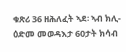ቁጽሪ 36 ዘሕለፈት ኣደ፡ ኣብ ክሊ-ዕድመ መወዳእታ 60ታት ክሳብ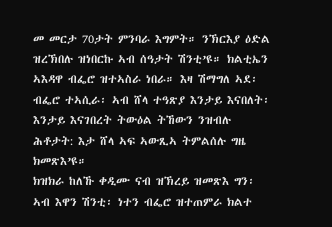መ መርታ 70ታት ምንባራ እግምት። ንኽርእያ ዕድል ዝረኽበሉ ዝነበርኩ ኣብ ሰዓታት ሽንቲ’ዩ። ክልቲኤን ኣእዳዋ ብፌሮ ዝተኣስራ ነበራ። እዛ ሽማግለ ኣደ፡ ብፌሮ ተኣሲራ፡ ኣብ ሸላ ተዓጽያ እንታይ እናበለት፡ እንታይ እናገበረት ትውዕል ትኸውን ንዝብሉ ሕቶታት: እታ ሸላ ኣፍ ኣውጺኣ ትምልሰሉ ግዜ ክመጽእ’ዩ።
ክዝክራ ከለኹ ቀዲሙ ናብ ዝኽረይ ዝመጽእ ግን፡ ኣብ እዋን ሽንቲ፡ ነተን ብፌሮ ዝተጠምራ ክልተ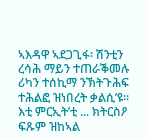ኣእዳዋ ኣደጋጊፋ፡ ሽንቲን ረሳሕ ማይን ተጠራቕመሉ ሪካን ተሰኪማ ንኽትጉሕፍ ተሕልፎ ዝነበረት ቃልሲ’ዩ። እቲ ምርኢት’ቲ ... ክትርስዖ ፍጹም ዝከኣል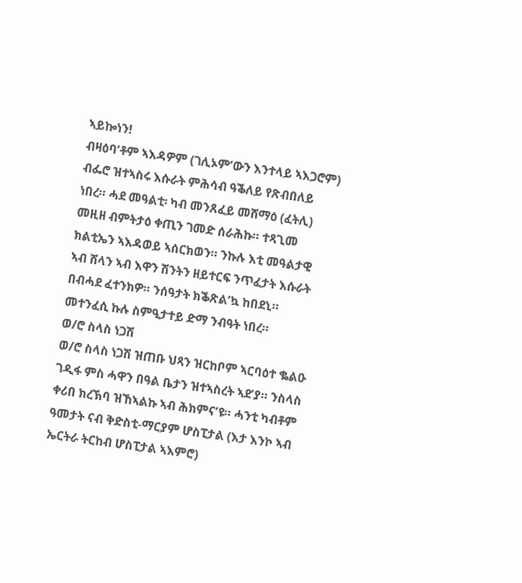ኣይኰነን!
ብዛዕባ’ቶም ኣእዳዎም (ገሊኦም’ውን እንተላይ ኣእጋሮም) ብፌሮ ዝተኣስሩ እሱራት ምሕሳብ ዓቕለይ የጽብበለይ ነበረ። ሓደ መዓልቲ፡ ካብ መንጸፈይ መሸማዕ (ፈትሊ) መዚዘ ብምትታዕ ቀጢን ገመድ ሰራሕኩ። ተጻጊመ ክልቲኤን ኣእዳወይ ኣሰርክወን። ንኩሉ እቲ መዓልታዊ ኣብ ሸላን ኣብ እዋን ሽንትን ዘይተርፍ ንጥፈታት እሱራት በብሓደ ፈተንክዎ። ንሰዓታት ክቕጽል’ኳ ከበደኒ። መተንፈሲ ኩሉ ስምዒታተይ ድማ ንብዓት ነበረ።
ወ/ሮ ስላስ ነጋሽ
ወ/ሮ ስላስ ነጋሽ ዝጠቡ ህጻን ዝርከቦም ኣርባዕተ ቈልዑ ገዲፋ ምስ ሓዋን በዓል ቤታን ዝተኣስረት ኣደ’ያ። ንስላስ ቀሪበ ክረኽባ ዝኸኣልኩ ኣብ ሕክምና’ዩ። ሓንቲ ካብቶም ዓመታት ናብ ቅድስቲ-ማርያም ሆስፒታል (እታ እንኮ ኣብ ኤርትራ ትርከብ ሆስፒታል ኣእምሮ)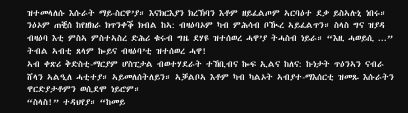ዝተመላለሱ እሱራት ማይ-ስርዋ’ያ። እናክርእያን ክረኽባን እቶም ዘይፈልጦም ኣርባዕተ ደቃ ይስኣሉኒ ነበሩ። ንዕኦም ጠቒሰ ከየዘክራ ክጥንቀቕ ክብል ከኣ: ብዛዕባኦም ካብ ምሕሳብ ቦዂረ ኣይፈልጥን። ስላስ ግና ዝያዳ ብዛዕባ እቲ ምስኣ ምስተኣስረ ድሕሪ ቁሩብ ግዜ ደሃዩ ዝተሰወረ ሓዋ’ያ ትሓስብ ነይራ። “እዚ ሓወይሲ ...” ትብል ኣብቲ ጸላም ኰይና ብዛዕባ’ቲ ዝተሰወረ ሓዋ!
ኣብ ቀጽሪ ቅድስቲ-ማርያም ሆስፒታል ብወተሃደራት ተኸቢብና ኰፍ ኢልና ከለና: ኩነታት ጥዕንኣን ናብራ ሸላን ኣልዒለ ሓቲተያ። ኣይመለሰትለይን። ኣቓልቦኣ እቶም ካብ ካልኦት ኣብያተ-ማእሰርቲ ዝመጹ እሱራትን ዋርድያታቶምን ወሲደሞ ነይሮም።
“ስላስ!” ተዳህየያ። “ከመይ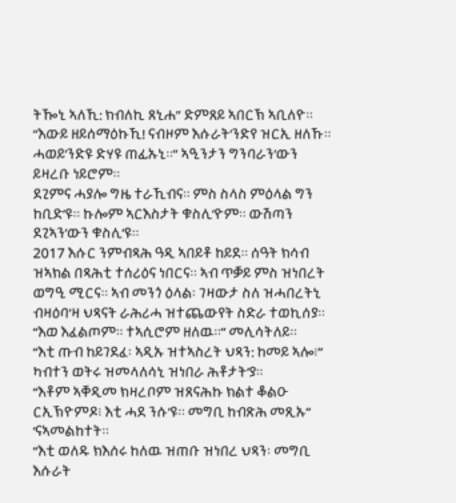ትዀኒ ኣለኺ: ክብለኪ ጸኒሐ” ድምጸይ ኣበርኽ ኣቢለዮ።
“እውይ ዘይሰማዕኩኺ! ናብዞም እሱራት’ንድየ ዝርኢ ዘለኹ። ሓወይ’ንድዩ ድሃዩ ጠፊኡኒ።” ኣዒንታን ግንባራን’ውን ይዛረቡ ነይሮም።
ደጊምና ሓያሎ ግዜ ተራኺብና። ምስ ስላስ ምዕላል ግን ከቢድ’ዩ። ኩሎም ኣርእስታት ቁስሊ’ዮም። ውሽጣን ደጊኣን’ውን ቁስሊ’ዩ።
2017 እሱር ንምብጻሕ ዓዲ ኣበይቶ ከይደ። ሰዓት ክሳብ ዝኣክል በጻሕቲ ተሰሪዕና ነበርና። ኣብ ጥቓይ ምስ ዝነበረት ወግዒ ሚርና። ኣብ መንጎ ዕላል፡ ገዛውታ ስለ ዝሓበረትኒ ብዛዕባ’ዛ ህጻናት ራሕሪሓ ዝተጨውየት ስድራ ተወኪሰያ።
“እወ እፈልጦም። ተኣሲሮም ዘለዉ።” መሊሳትለይ።
“እቲ ጡብ ከይገደፈ፡ ኣዲኡ ዝተኣስረት ህጻን: ከመይ ኣሎ፧” ካብተን ወትሩ ዝመላለሳኒ ዝነበራ ሕቶታት’ያ።
“እቶም ኣቐዲመ ክዛረቦም ዝጸናሕኩ ክልተ ቆልዑ ርኢኽዮምዶ፧ እቲ ሓደ ንሱ’ዩ። መግቢ ከብጽሕ መጺኡ” ‘ናኣመልከተት።
“እቲ ወለዱ ክእሰሩ ከለዉ ዝጠቡ ዝነበረ ህጻን፡ መግቢ እሱራት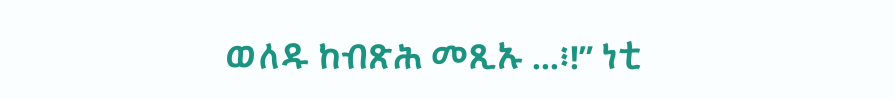ወለዱ ከብጽሕ መጺኡ ...፧!” ነቲ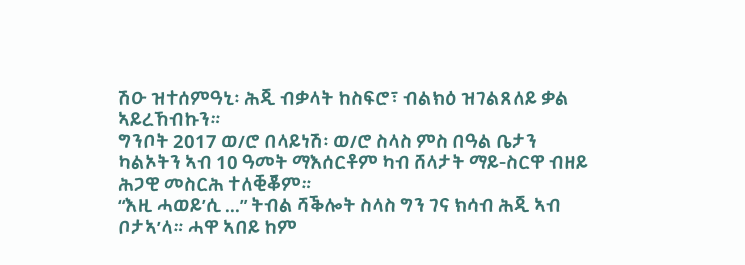ሽዑ ዝተሰምዓኒ፡ ሕጂ ብቃላት ከስፍሮ፣ ብልክዕ ዝገልጸለይ ቃል ኣይረኸብኩን።
ግንቦት 2017 ወ/ሮ በላይነሽ፡ ወ/ሮ ስላስ ምስ በዓል ቤታን ካልኦትን ኣብ 10 ዓመት ማእሰርቶም ካብ ሸላታት ማይ-ስርዋ ብዘይ ሕጋዊ መስርሕ ተለቒቖም።
“እዚ ሓወይ’ሲ ...” ትብል ሻቕሎት ስላስ ግን ገና ክሳብ ሕጂ ኣብ ቦታኣ’ላ። ሓዋ ኣበይ ከም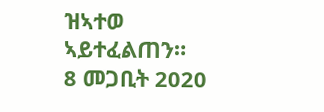ዝኣተወ ኣይተፈልጠን።
8 መጋቢት 2020